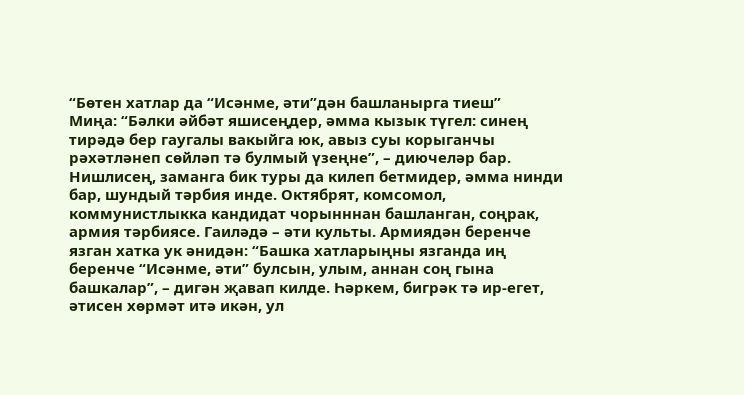“Бөтен хатлар да “Исәнме, әти”дән башланырга тиеш”
Миңа: “Бәлки әйбәт яшисеңдер, әмма кызык түгел: синең тирәдә бер гаугалы вакыйга юк, авыз суы корыганчы рәхәтләнеп сөйләп тә булмый үзеңне”, – диючеләр бар. Нишлисең, заманга бик туры да килеп бетмидер, әмма нинди бар, шундый тәрбия инде. Октябрят, комсомол, коммунистлыкка кандидат чорынннан башланган, соңрак, армия тәрбиясе. Гаиләдә – әти культы. Армиядән беренче язган хатка ук әнидән: “Башка хатларыңны язганда иң беренче “Исәнме, әти” булсын, улым, аннан соң гына башкалар”, – дигән җавап килде. Һәркем, бигрәк тә ир-егет, әтисен хөрмәт итә икән, ул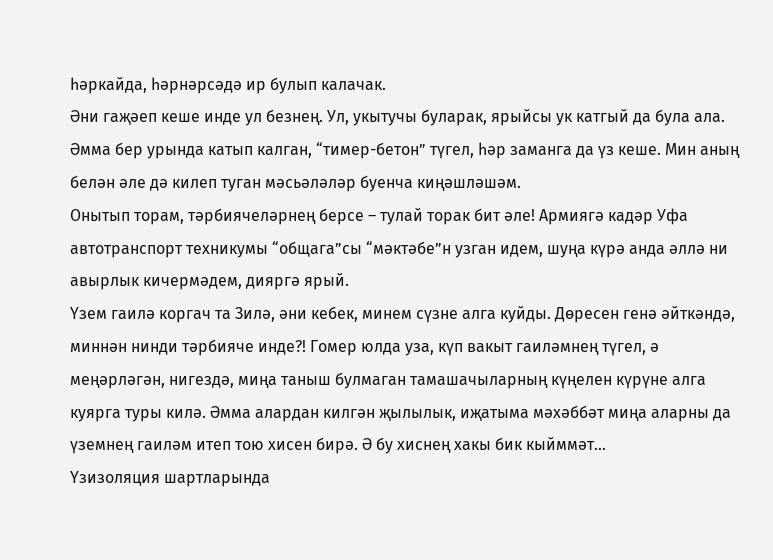һәркайда, һәрнәрсәдә ир булып калачак.
Әни гаҗәеп кеше инде ул безнең. Ул, укытучы буларак, ярыйсы ук катгый да була ала. Әмма бер урында катып калган, “тимер-бетон” түгел, һәр заманга да үз кеше. Мин аның белән әле дә килеп туган мәсьәләләр буенча киңәшләшәм.
Онытып торам, тәрбиячеләрнең берсе – тулай торак бит әле! Армиягә кадәр Уфа автотранспорт техникумы “общага”сы “мәктәбе”н узган идем, шуңа күрә анда әллә ни авырлык кичермәдем, дияргә ярый.
Үзем гаилә коргач та Зилә, әни кебек, минем сүзне алга куйды. Дөресен генә әйткәндә, миннән нинди тәрбияче инде?! Гомер юлда уза, күп вакыт гаиләмнең түгел, ә меңәрләгән, нигездә, миңа таныш булмаган тамашачыларның күңелен күрүне алга куярга туры килә. Әмма алардан килгән җылылык, иҗатыма мәхәббәт миңа аларны да үземнең гаиләм итеп тою хисен бирә. Ә бу хиснең хакы бик кыйммәт...
Үзизоляция шартларында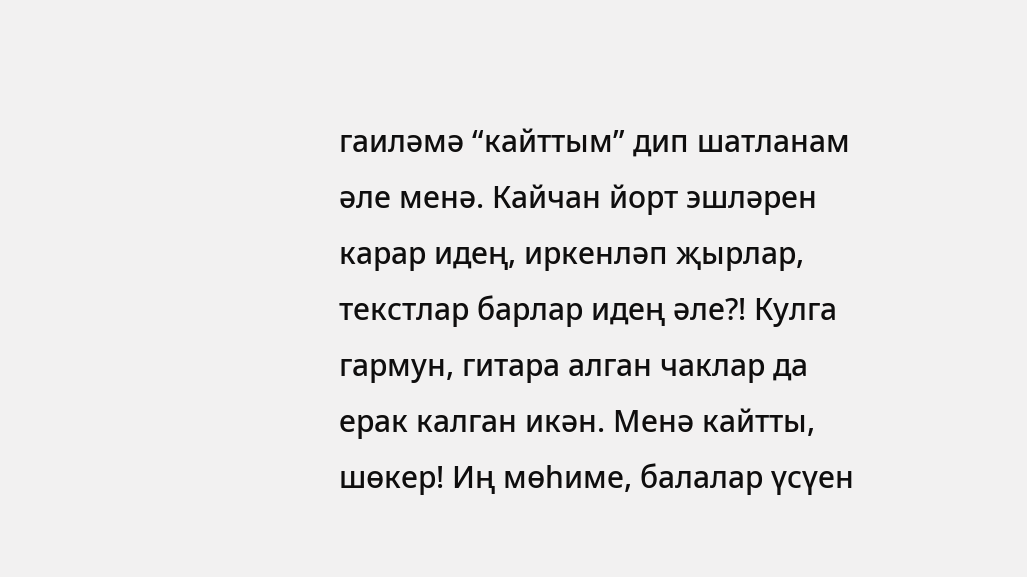гаиләмә “кайттым” дип шатланам әле менә. Кайчан йорт эшләрен карар идең, иркенләп җырлар, текстлар барлар идең әле?! Кулга гармун, гитара алган чаклар да ерак калган икән. Менә кайтты, шөкер! Иң мөһиме, балалар үсүен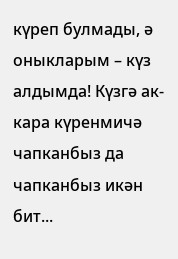күреп булмады, ә оныкларым – күз алдымда! Күзгә ак-кара күренмичә чапканбыз да чапканбыз икән бит...